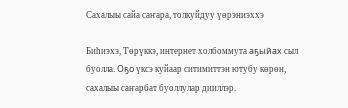Сахалыы сайа саҥара, толкуйдуу үөрэниэххэ

Биһиэхэ, Төрүккэ, интернет холбоммута аҕыйах сыл буолла. Оҕо үксэ куйаар ситимиттэн ютубу көрөн, сахалыы саҥарбат буоллулар дииллэр.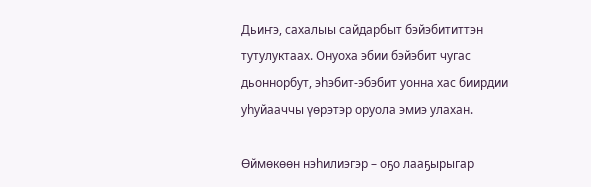Дьиҥэ, сахалыы сайдарбыт бэйэбититтэн тутулуктаах. Онуоха эбии бэйэбит чугас дьоннорбут, эһэбит-эбэбит уонна хас биирдии уһуйааччы үөрэтэр оруола эмиэ улахан.

Өймөкөөн нэһилиэгэр – оҕо лааҕырыгар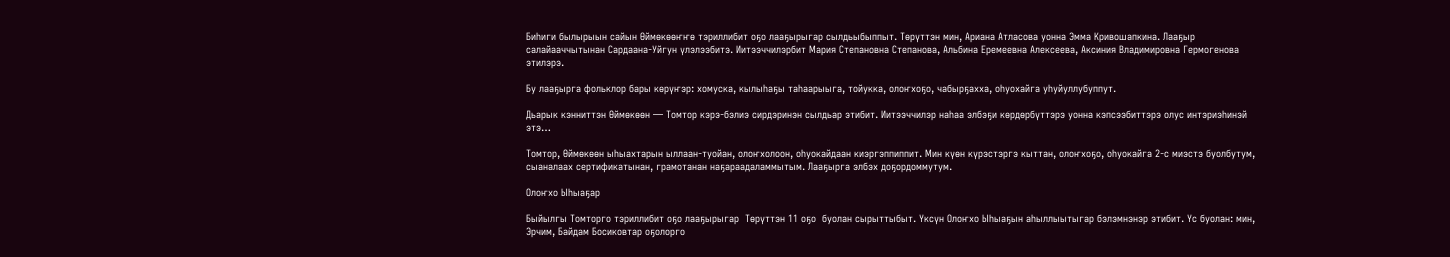Биһиги былырыын сайын Өймөкөөҥҥө тэриллибит оҕо лааҕырыгар сылдьыбыппыт. Төрүттэн мин, Ариана Атласова уонна Эмма Кривошапкина. Лааҕыр салайааччытынан Сардаана-Уйгун үлэлээбитэ. Иитээччилэрбит Мария Степановна Степанова, Альбина Еремеевна Алексеева, Аксиния Владимировна Гермогенова этилэрэ.

Бу лааҕырга фольклор бары көрүҥэр: хомуска, кылыһаҕы таһаарыыга, тойукка, олоҥхоҕо, чабырҕахха, оһуохайга уһуйуллубуппут.

Дьарык кэнниттэн Өймөкөөн — Томтор кэрэ-бэлиэ сирдэринэн сылдьар этибит. Иитээччилэр наһаа элбэҕи көрдөрбүттэрэ уонна кэпсээбиттэрэ олус интэриэһинэй этэ…

Томтор, Өймөкөөн ыһыахтарын ыллаан-туойан, олоҥхолоон, оһуокайдаан киэргэппиппит. Мин күөн күрэстэргэ кыттан, олоҥхоҕо, оһуокайга 2-с миэстэ буолбутум, сыаналаах сертификатынан, грамотанан наҕараадаламмытым. Лааҕырга элбэх доҕордоммутум.

Олоҥхо Ыһыаҕар

Быйылгы Томторго тэриллибит оҕо лааҕырыгар  Төрүттэн 11 оҕо  буолан сырыттыбыт. Үксүн Олоҥхо Ыһыаҕын аһыллыытыгар бэлэмнэнэр этибит. Үс буолан: мин, Эрчим, Байдам Босиковтар оҕолорго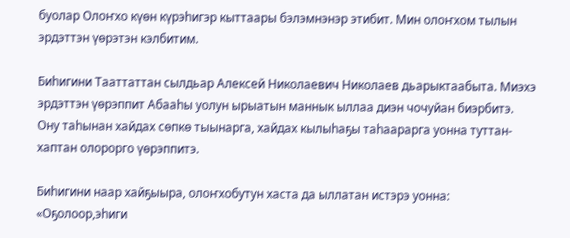буолар Олоҥхо күөн күрэһигэр кыттаары бэлэмнэнэр этибит. Мин олоҥхом тылын эрдэттэн үөрэтэн кэлбитим.

Биһигини Тааттаттан сылдьар Алексей Николаевич Николаев дьарыктаабыта. Миэхэ эрдэттэн үөрэппит Абааһы уолун ырыатын маннык ыллаа диэн чочуйан биэрбитэ. Ону таһынан хайдах сөпкө тыынарга, хайдах кылыһаҕы таһаарарга уонна туттан-хаптан олорорго үөрэппитэ.

Биһигини наар хайҕыыра, олоҥхобутун хаста да ыллатан истэрэ уонна: «Оҕолоор,эһиги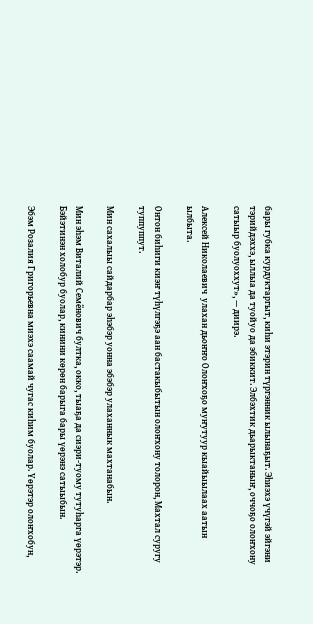бары губка курдуктаргыт, киһи этэрин түргэнник ылынаҕыт. Эһиэхэ үчүгэй эйгэни тэрийдэххэ, ыллыа да туойуо да эбиккит. Элбэхтик дьарыктаныҥ, оччоҕо олоҥхону сатыыр буолуоххут», — диирэ.

Алексей Николаевич  улахан дьоҥҥо Олоҥхоҕо муҥутуур кыайыылаах аатын ылбыта.

Онтон биһиги киэҥ түһүлгэҕэ аан бастакыбытын олоҥхону толорон, Махтал суругу туппуппут.

Мин сахалыы сайдарбар эһэбэр уонна эбэбэр улаханнык махтанабын.

Мин эһэм Виталий Семёнович бултка, окко, тыаҕа да сиэри-туому тутуһарга үөрэтэр. Бэйэтинэн холобур буолар, кинини көрөн барыга бары үөрэнэ сатыыбын.

Эбэм Розалия Григорьевна миэхэ саамай чугас киһим буолар. Үөрэтэр олоҥхобун,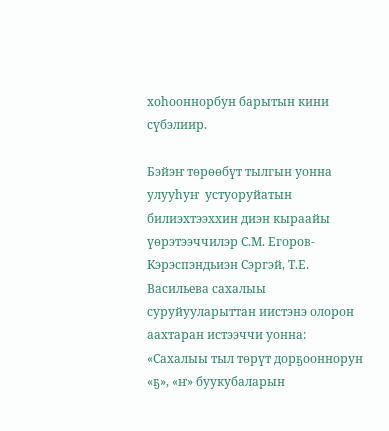хоһооннорбун барытын кини сүбэлиир.

Бэйэҥ төрөөбүт тылгын уонна улууһуҥ  устуоруйатын билиэхтээххин диэн кыраайы үөрэтээччилэр С.М. Егоров-Кэрэспэндьиэн Сэргэй, Т.Е. Васильева сахалыы суруйууларыттан иистэнэ олорон аахтаран истээччи уонна: «Сахалыы тыл төрүт дорҕооннорун «ҕ», «ҥ» буукубаларын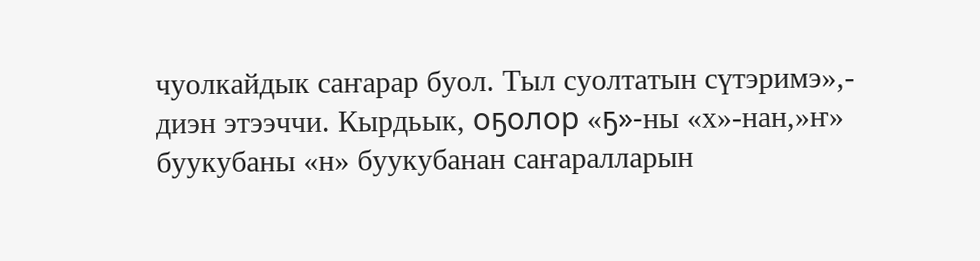чуолкайдык саҥарар буол. Тыл суолтатын сүтэримэ»,- диэн этээччи. Кырдьык, оҕолор «ҕ»-ны «х»-нан,»ҥ» буукубаны «н» буукубанан саҥаралларын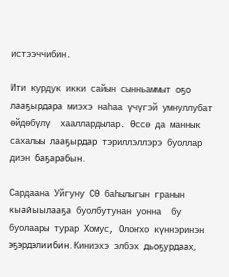истээччибин.

Ити курдук икки сайын сынньаммыт оҕо лааҕырдара миэхэ наһаа үчүгэй умнуллубат өйдөбүлү  хааллардылар. Өссө да маннык сахалыы лааҕырдар тэриллэллэрэ буоллар диэн баҕарабын.

Сардаана Уйгуну СӨ баһылыгын гранын кыайыылааҕа буолбутунан уонна  бу буолаары турар Хомус, Олоҥхо күннэринэн эҕэрдэлиибин. Киниэхэ элбэх дьоҕурдаах,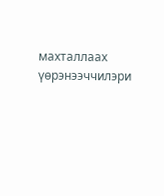махталлаах үөрэнээччилэри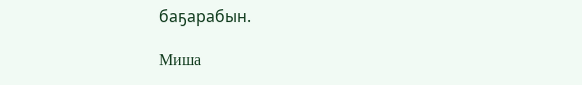баҕарабын.

Миша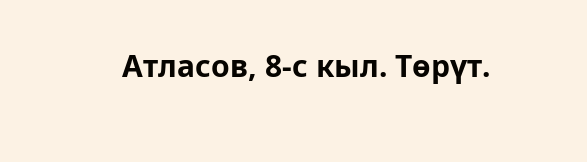Атласов, 8-с кыл. Төрүт.